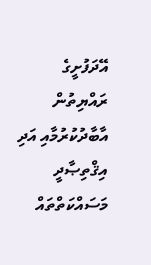އޭދަފުށީގެ ރައްޔިތުން އާބާދުކުރުމާއި އަދި އިޤްތިޞާދީ މަސައްކަތްތައް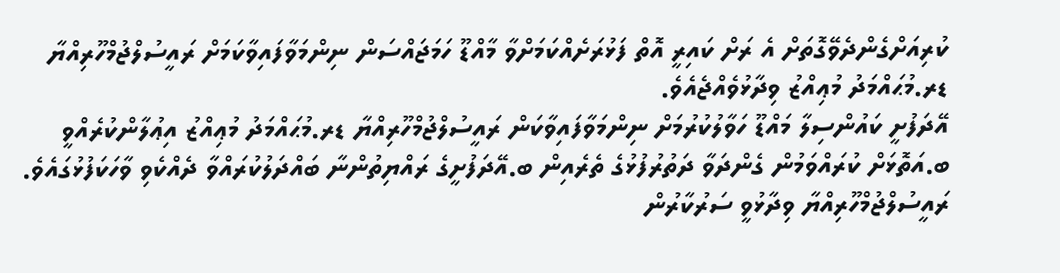ކުރިއަށްގެންދެވޭގޮތަށް އެ ރަށް ކައިރީ އޮތް ފަޅުރަށެއްކަމަށްވާ މާއްޑޫ ހަމަޖައްސަން ނިންމަވާފައިވާކަމަށް ރައީސުލްޖުމްހޫރިއްޔާ ޑރ.މުޙައްމަދު މުޢިއްޒު ވިދާޅުވެއްޖެއެވެ.
އޭދަފުށީ ކައުންސިލާ މައްޑޫ ހަވާލުކުރުމަށް ނިންމަވާފައިވާކަން ރައީސުލްޖުމްހޫރިއްޔާ ޑރ.މުޙައްމަދު މުޢިއްޒު އިޢުލާންކުރެއްވީ ބ.އަތޮޅަށް ކުރައްވަމުން ގެންދަވާ ދަތުރުފުޅުގެ ތެރެއިން ބ.އޭދަފުށީގެ ރައްޔިތުންނާ ބައްދަލުކުރައްވާ ދެއްކެވި ވާހަކަފުޅުގައެވެ.
ރައީސުލްޖުމްހޫރިއްޔާ ވިދާޅުވީ ސަރުކާރުން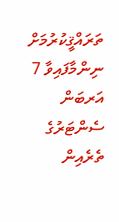ތަރައްޤީކުރުމަށް ނިންމާފައިވާ 7 އަރބަން ސެންޓަރުގެ ތެރެއިން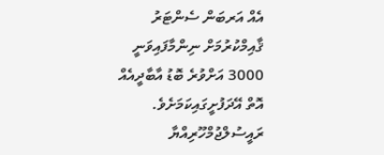އެއް އަރބަން ސެންޓަރު ޤާއިމްކުރުމަށް ނިންމާފައިވަނީ 3000 އަށްވުރެ ބޮޑު އާބާދީއެއް އޮތް އޭދަފުށީގައިކަމަށެވެ.
ރައީސުލްޖުމްހޫރިއްޔާ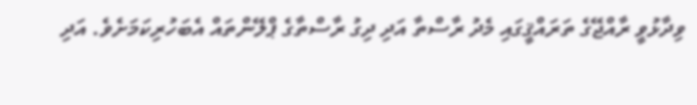ވިދާޅުވީ ރާއްޖޭގެ ތަރައްޤީގައި މެދު ރާސްތާ އަދި ދިގު ރާސްތާގެ ޕްލޭންތައް އެބަހުރިކަމަށެވެ. އަދި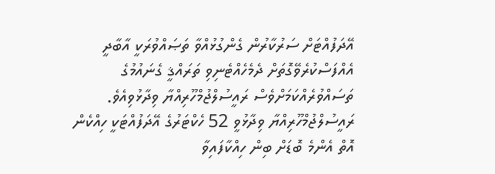އޭދަފުއްޓަށް ސަރުކާރުން ގެންގުޅުއްވާ ތަޞައްވުރަކީ އާބާދީ އެއްފަސްކުރެވޭގޮތަށް ދެމެހެއްޓެނިވި ތަރައްޤީ ގެނައުމުގެ ތަސައްވުރެއްކަމަށްވެސް ރައީސުލްޖުމްހޫރިއްޔާ ވިދާޅުވިއެވެ.
ރައީސުލްޖުމްހޫރިއްޔާ ވިދާޅުވީ 52 ހެކްޓަރުގެ އޭދަފުއްޓަކީ ހިއްކެން އޮތް އެންމެ ބޮޑަށް ބިން ހިއްކާފައިވާ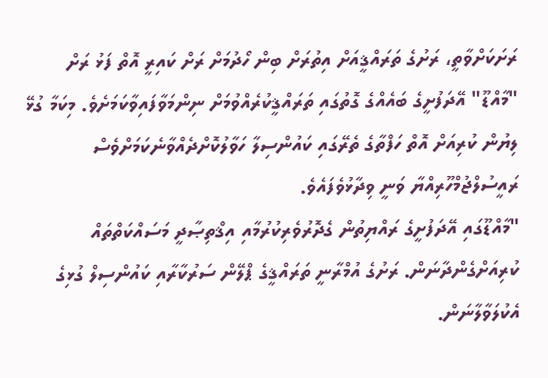ރަށަކަށްވާތީ، ރަށުގެ ތަރައްޤީއަށް އިތުރަށް ބިން ހޯދުމަށް ރަށް ކައިރީ އޮތް ފަޅު ރަށް "މާއްޑޫ" އޭދަފުށީގެ ބައެއްގެ ގޮތުގައި ތަރައްޤީކުރެއްވުމަށް ނިންމަވާފައިވާކަމަށެވެ. މިކަމާ ގުޅޭ ލިޔުން ކުރިއަށް އޮތް ހަފްތާގެ ތެރޭގައި ކައުންސިލާ ހަވާލުކޮށްދެއްވާނެކަމަށްވެސް ރައީސުލްޖުމްހޫރިއްޔާ ވަނީ ވިދާޅުވެފައެވެ.
"މާއްޑޫގައި އޭދަފުށީގެ ރައްޔިތުން ގެދޮރުވެރިކުރުމާއި އިޤްތިޞާދީ މަސައްކަތްތައް ކުރިއަށްގެންދާނަން. ރަށުގެ އުމްރާނީ ތަރައްޤީގެ ޕްލޭން ސަރުކާރާއި ކައުންސިލް ގުޅިގެ އެކުލަވާލާނަން.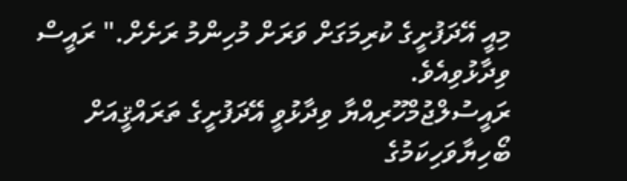މިއީ އޭދަފުށީގެ ކުރިމަގަށް ވަރަށް މުހިންމު ރަށެށް." ރައީސް ވިދާޅުވިއެވެ.
ރައީސުލްޖުމްހޫރިއްޔާ ވިދާޅުވީ އޭދަފުށީގެ ތަރައްޤީއަށް ބޯހިޔާވަހިކަމުގެ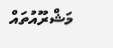މަޝްރޫއުތައް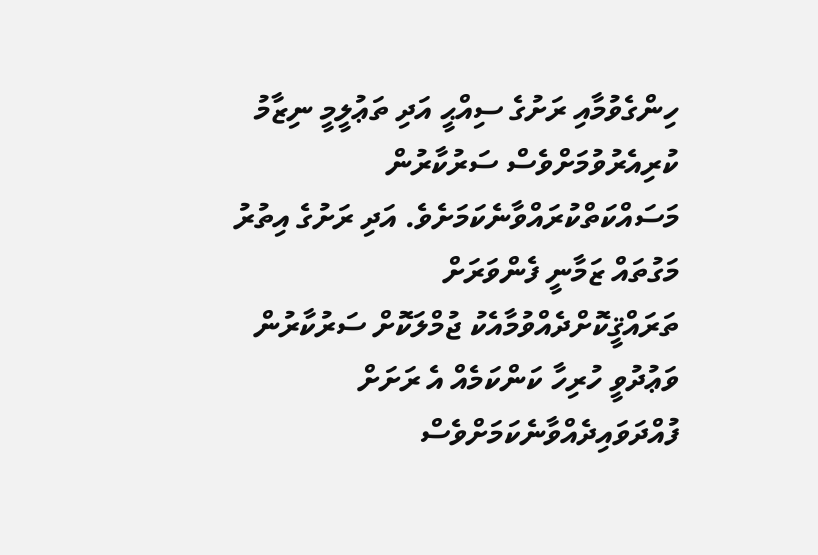ހިންގެވުމާއި ރަށުގެ ސިއްޙީ އަދި ތަޢުލީމީ ނިޒާމު ކުރިއެރުވުމަށްވެސް ސަރުކާރުން މަސައްކަތްކުރައްވާނެކަމަށެވެ. އަދި ރަށުގެ އިތުރު މަގުތައް ޒަމާނީ ފެންވަރަށް ތަރައްޤީކޮށްދެއްވުމާއެކު ޖުމްލަކޮށް ސަރުކާރުން ވަޢުދުވީ ހުރިހާ ކަންކަމެއް އެ ރަށަށް ފުއްދަވައިދެއްވާނެކަމަށްވެސް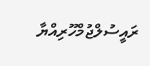ރައީސުލްޖުމްހޫރިއްޔާ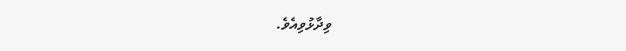ވިދާޅުވިއެވެ.